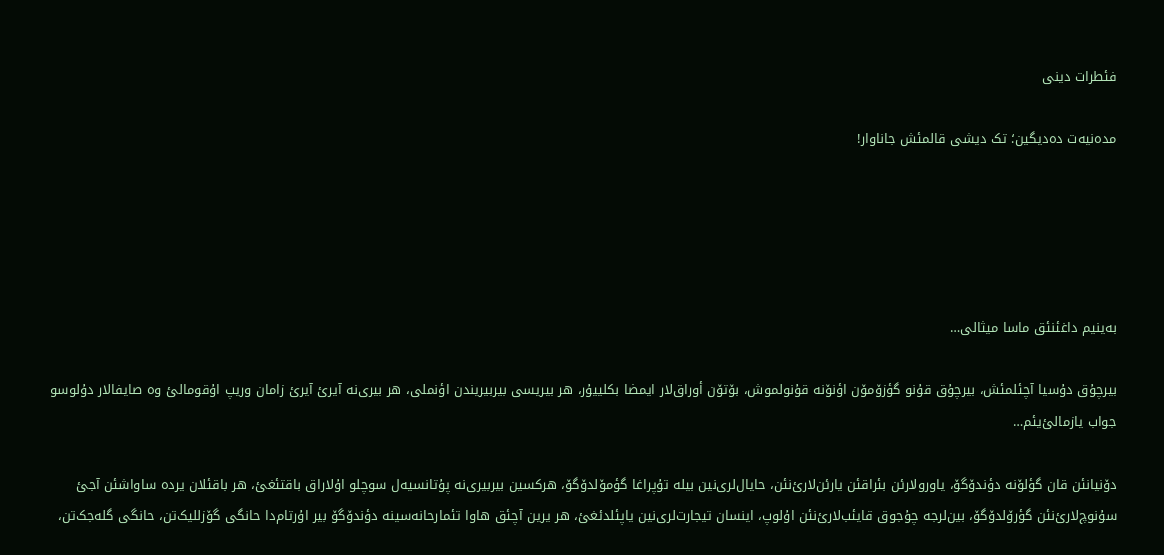فئطرات دینی

مدەنیەت دەدیگین؛ تک دیشی قالمئش جاناوار!





بەینیم داغئنئق ماسا میثالی…

بیرچۇق دۇسیا آچئلمئش، بیرچۇق قۇنو گؤزۆمۆن اؤنۆنە قۇنولموش، بۆتۆن أوراق‌لار ایمضا بکلییۇر، هر بیریسی بیربیریندن اؤنملی، هر بیری‌نە آیرئ آیرئ زامان وریپ اۇقومالئ وە صایفالار دۇلوسو جواب یازمالئ‌یئم…

دۆنیانئن قان گؤلۆنە دؤندۆگۆ، یاورولارئن بئراقئن یارئن‌لارئ‌نئن، حایال‌لری‌نین بیلە تۇپراغا گؤمۆلدۆگۆ، هرکسین بیربیری‌نە پۇتانسیەل سوچلو اۇلاراق باقتئغئ، هر باقئلان یردە ساواشئن آجئ سۇنوچ‌لارئ‌نئن گؤرۆلدۆگۆ، بین‌لرجە چۇجوق قایئب‌لارئ‌نئن اۇلوپ، اینسان تیجارت‌لری‌نین یاپئلدئغئ، هر یرین آچئق هاوا تئمارحانەسینە دؤندۆگۆ بیر اۇرتام‌دا حانگی گۆزللیک‌تن، حانگی گلەجک‌تن،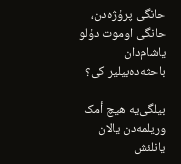حانگی پرۇژەدن، حانگی اوموت دۇلو یاشام‌دان باحثەدەبیلیر کی؟

بیلگی‌یە هیچ أمک وریلمەدن یالان یانلئش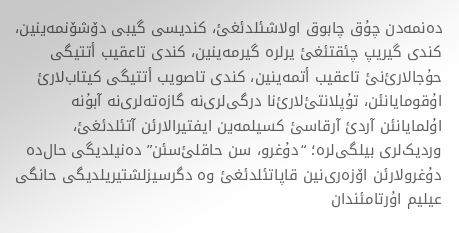دەنمەدن چۇق چابوق اولاشئلدئغئ، کندیسی گیبی دۆشۆنمەینین، کندی گیریپ چئقتئغئ یرلرە گیرمەینین، کندی تاعقیب أتتیگی حۇجالارئ‌نئ تاعقیب أتمەینین، کندی تاصویب أتتیگی کیتاب‌لارئ اۇقومایانئن، تۇپلانتئ‌لارئ‌نا درگی‌لری‌نە گازەتەلری‌نە آبۇنە اۇلمایانئن آردئ آرقاسئ کسیلمەین ایفتیرالارئن آتئلدئغئ، وردیک‌لری بیلگی‌لرە؛ “دۇغرو، سن حاقلئ‌سئن” دەنیلدیگی حال‌دە دۇغرولارئن اۆزەری‌نین قاپاتئلدئغئ وە دگرسیزلشتیریلدیگی حانگی عیلیم اۇرتامئندان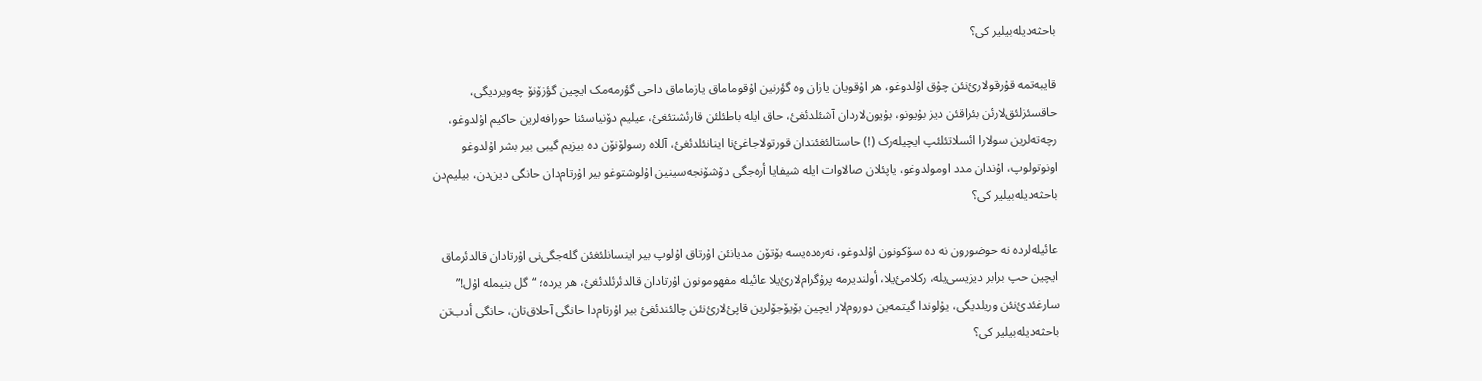باحثەدیلەبیلیر کی؟

قایبەتمە قۇرقولارئ‌نئن چۇق اۇلدوغو، هر اۇقویان یازان وە گؤرنین اۇقوماماق یازماماق داحی گؤرمەمک ایچین گؤزۆنۆ چەویردیگی، حاقسئزلئق‌لارئن بئراقئن دیز بۇیونو، بۇیون‌لاردان آشئلدئغئ، حاق ایلە باطئلئن قارئشتئغئ، عیلیم دۆنیاسئنا حورافەلرین حاکیم اۇلدوغو، رچەتەلرین سولارا ائسلاتئلئپ ایچیلەرک (!) حاستالئغئندان قورتولاجاغئ‌نا اینانئلدئغئ، آللاە رسولۆنۆن دە بیزیم گیبی بیر بشر اۇلدوغو اونوتولوپ، اۇندان مدد اومولدوغو، یاپئلان صالاوات ایلە شیفایا أرەجگی دۆشۆنجەسینین اۇلوشتوغو بیر اۇرتام‌دان حانگی دین‌دن، بیلیم‌دن باحثەدیلەبیلیر کی؟

عائیلەلردە نە حوضورون نە دە سۆکونون اۇلدوغو، نەرەدەیسە بۆتۆن مدیانئن اۇرتاق اۇلوپ بیر اینسانلئغئن گلەجگی‌نی اۇرتادان قالدئرماق ایچین حپ برابر دیزیسی‌یلە، رکلامئ‌یلا، أولندیرمە پرۇگرام‌لارئ‌یلا عائیلە مفهومونون اۇرتادان قالدئرئلدئغئ، هر یردە؛ “گل بنیملە اۇل!” سارغئدئ‌نئن وریلدیگی، یۇلوندا گیتمەین دوروم‌لار ایچین بۆیۆجۆلرین قاپئ‌لارئ‌نئن چالئندئغئ بیر اۇرتام‌دا حانگی آحلاق‌تان، حانگی أدب‌تن باحثەدیلەبیلیر کی؟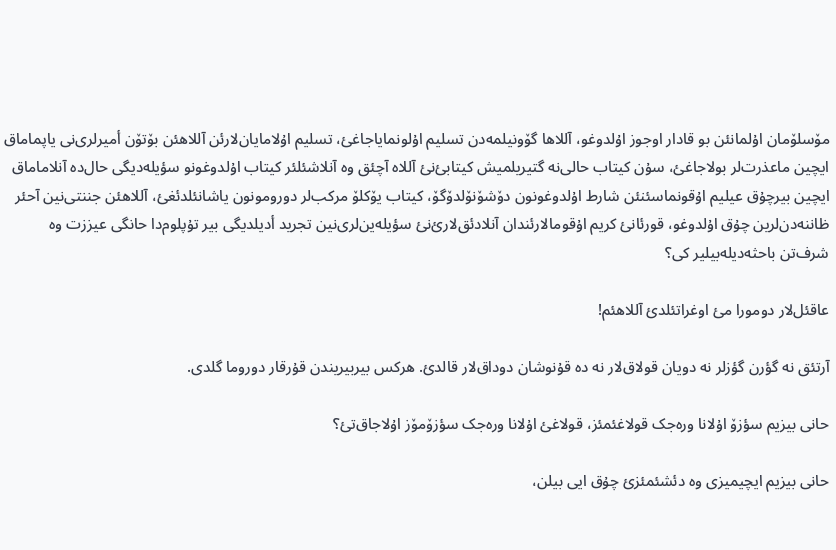مۆسلۆمان اۇلمانئن بو قادار اوجوز اۇلدوغو، آللاها گۆونیلمەدن تسلیم اۇلونمایاجاغئ، تسلیم اۇلامایان‌لارئن آللاهئن بۆتۆن أمیرلری‌نی یاپماماق ایچین ماعذرت‌لر بولاجاغئ، سۇن کیتاب حالی‌نە گتیریلمیش کیتابئ‌نئ آللاە آچئق وە آنلاشئلئر کیتاب اۇلدوغونو سؤیلەدیگی حال‌دە آنلاماماق ایچین بیرچۇق عیلیم اۇقونماسئنئن شارط اۇلدوغونون دۆشۆنۆلدۆگۆ، کیتاب یۆکلۆ مرکب‌لر دورومونون یاشانئلدئغئ، آللاهئن جننتی‌نین آحئر ظاننەدن‌لرین چۇق اۇلدوغو، قورئانئ کریم اۇقومالارئندان آنلادئق‌لارئ‌نئ سؤیلەین‌لری‌نین تجرید أدیلدیگی بیر تۇپلوم‌دا حانگی عیززت وە شرف‌تن باحثەدیلەبیلیر کی؟

عاقئل‌لار دومورا مئ اوغراتئلدئ آللاهئم!

آرتئق نە گؤرن گؤزلر نە دویان قولاق‌لار نە دە قۇنوشان دوداق‌لار قالدئ. هرکس بیربیریندن قۇرقار دوروما گلدی.

حانی بیزیم سؤزۆ اۇلانا ورەجک قولاغئمئز، قولاغئ اۇلانا ورەجک سؤزۆمۆز اۇلاجاق‌تئ؟

حانی بیزیم ایچیمیزی وە دئشئمئزئ چۇق ایی بیلن،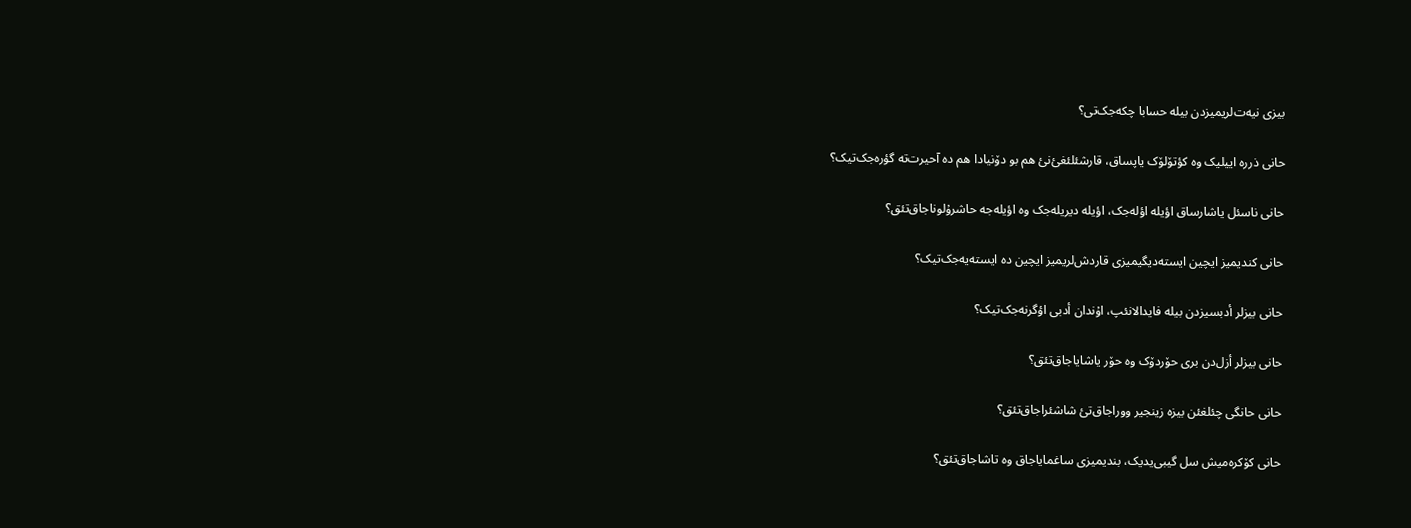بیزی نیەت‌لریمیزدن بیلە حسابا چکەجک‌تی؟

حانی ذررە اییلیک وە کؤتۆلۆک یاپساق، قارشئلئغئ‌نئ هم بو دۆنیادا هم دە آحیرت‌تە گؤرەجک‌تیک؟

حانی ناسئل یاشارساق اؤیلە اؤلەجک، اؤیلە دیریلەجک وە اؤیلەجە حاشرۇلوناجاق‌تئق؟

حانی کندیمیز ایچین ایستەدیگیمیزی قاردش‌لریمیز ایچین دە ایستەیەجک‌تیک؟

حانی بیزلر أدبسیزدن بیلە فایدالانئپ، اۇندان أدبی اؤگرنەجک‌تیک؟

حانی بیزلر أزل‌دن بری حۆردۆک وە حۆر یاشایاجاق‌تئق؟

حانی حانگی چئلغئن بیزە زینجیر ووراجاق‌تئ شاشئراجاق‌تئق؟

حانی کۆکرەمیش سل گیبی‌یدیک، بندیمیزی ساغمایاجاق وە تاشاجاق‌تئق؟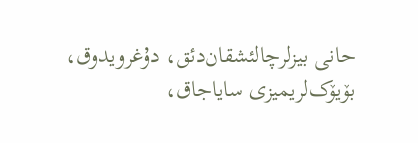حانی بیزلرچالئشقان‌دئق، دۇغرویدوق، بۆیۆک‌لریمیزی سایاجاق،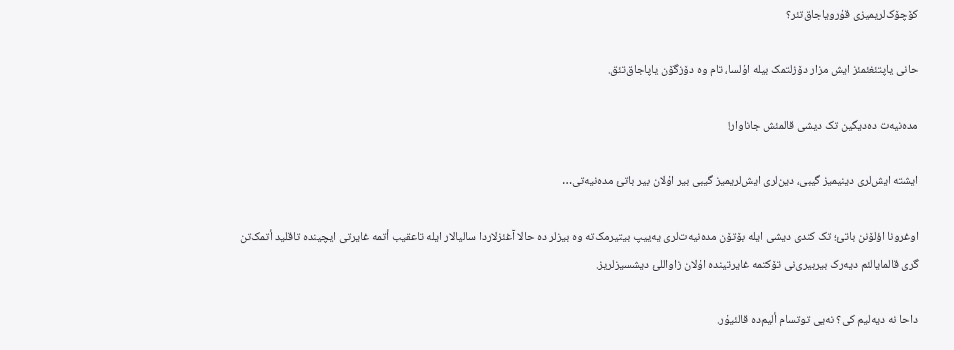کۆچۆک‌لریمیزی قۇرویاجاق‌تئر؟

حانی یاپتئغئمئز ایش مزار دۆزلتمک بیلە اۇلسا، تام وە دۆزگۆن یاپاجاق‌تئق.

مدەنیەت دەدیگین تک دیشی قالمئش جاناوار!

ایشتە ایش‌لری دینیمیز گیبی، دین‌لری ایش‌لریمیز گیبی بیر اۇلان بیر باتئ مدەنیەتی…

اوغرونا اؤلۆنن باتئ؛ تک کندی دیشی ایلە بۆتۆن مدەنیەت‌لری یەییپ بیتیرمک‌تە وە بیزلر دە حالا آغئزلاردا سالیالار ایلە تاعقیب أتمە غایرتی ایچیندە تاقلید أتمک‌تن گری قالمایالئم دیەرک بیربیری‌نی تۆکتمە غایرتیندە اۇلان زاواللئ دیشسیزلریز.

داحا نە دیەلیم کی؟ نەیی توتسام ألیم‌دە قالئیۇر.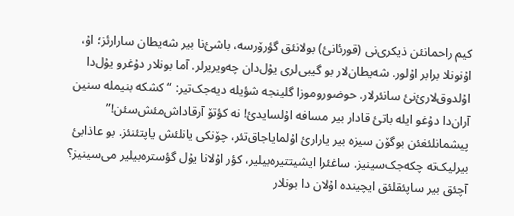کیم راحمانئن ذیکری‌نی (قورئانئ) بولانئق گؤرۆرسە، باشئ‌نا بیر شەیطان سارارئز؛ اۇ، اۇنونلا برابر اۇلور. شەیطان‌لار بو گیبی‌لری یۇل‌دان چەویریرلر. آما بونلار دۇغرو یۇل‌دا اۇلدوق‌لارئ‌نئ سانئرلار. حوضوروموزا گلینجە شؤیلە دیەجک‌تیر: “کشکە بنیملە سنین آران‌دا دۇغو ایلە باتئ قادار بیر مسافە اۇلسایدئ! نە کؤتۆ آرقاداش‌مئش‌سئن!” پیشمانلئغئن بوگۆن سیزە بیر یارارئ اۇلمایاجاق‌تئر، چۆنکی یانلئش یاپتئنئز. بو عاذابئ بیرلیک‌تە چکەجک‌سینیز. ساغئرا ایشیتتیرەبیلیر، کؤر اۇلانا یۇل گؤسترەبیلیر می‌سینیز؟ آچئق بیر ساپئقلئق ایچیندە اۇلان دا بونلار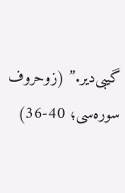گیبی‌دیر.” (زوحروف سورەسی؛ 40-36)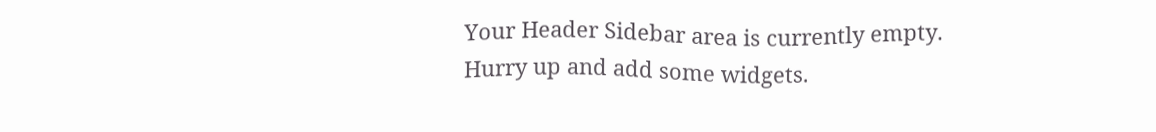Your Header Sidebar area is currently empty. Hurry up and add some widgets.